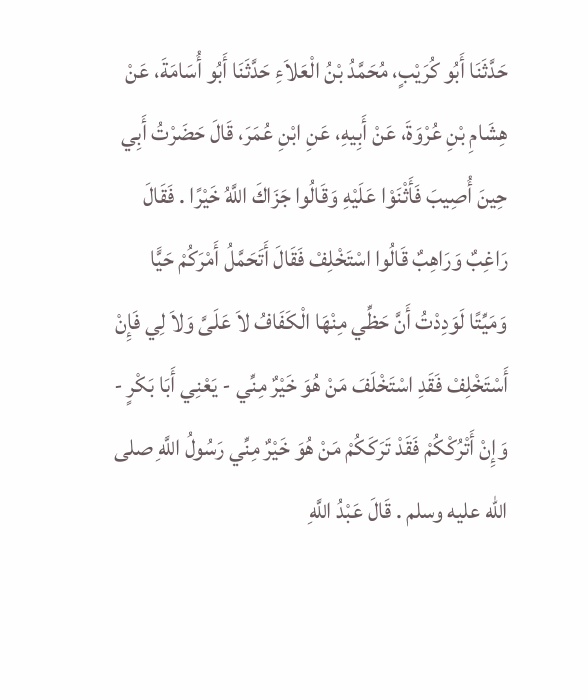حَدَّثَنَا أَبُو كُرَيْبٍ، مُحَمَّدُ بْنُ الْعَلاَءِ حَدَّثَنَا أَبُو أُسَامَةَ، عَنْ هِشَامِ بْنِ عُرْوَةَ، عَنْ أَبِيهِ، عَنِ ابْنِ عُمَرَ، قَالَ حَضَرْتُ أَبِي حِينَ أُصِيبَ فَأَثْنَوْا عَلَيْهِ وَقَالُوا جَزَاكَ اللَّهُ خَيْرًا . فَقَالَ رَاغِبٌ وَرَاهِبٌ قَالُوا اسْتَخْلِفْ فَقَالَ أَتَحَمَّلُ أَمْرَكُمْ حَيًّا وَمَيِّتًا لَوَدِدْتُ أَنَّ حَظِّي مِنْهَا الْكَفَافُ لاَ عَلَىَّ وَلاَ لِي فَإِنْ أَسْتَخْلِفْ فَقَدِ اسْتَخْلَفَ مَنْ هُوَ خَيْرٌ مِنِّي - يَعْنِي أَبَا بَكْرٍ - وَإِنْ أَتْرُكْكُمْ فَقَدْ تَرَكَكُمْ مَنْ هُوَ خَيْرٌ مِنِّي رَسُولُ اللَّهِ صلى الله عليه وسلم . قَالَ عَبْدُ اللَّهِ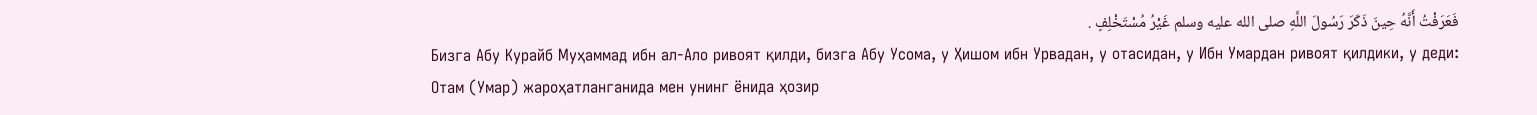فَعَرَفْتُ أَنَّهُ حِينَ ذَكَرَ رَسُولَ اللَّهِ صلى الله عليه وسلم غَيْرُ مُسْتَخْلِفٍ .
Бизга Абу Курайб Муҳаммад ибн ал-Ало ривоят қилди, бизга Абу Усома, у Ҳишом ибн Урвадан, у отасидан, у Ибн Умардан ривоят қилдики, у деди: Отам (Умар) жароҳатланганида мен унинг ёнида ҳозир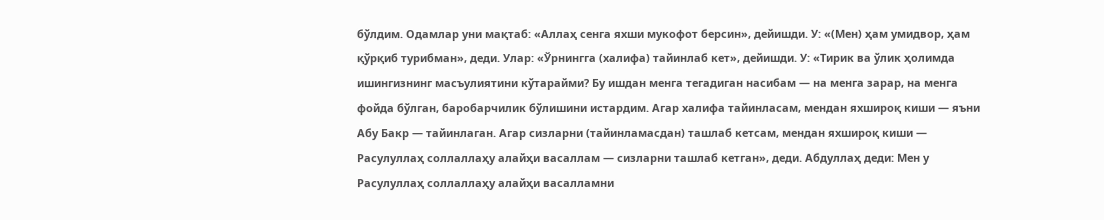бўлдим. Одамлар уни мақтаб: «Аллаҳ сенга яхши мукофот берсин», дейишди. У: «(Мен) ҳам умидвор, ҳам қўрқиб турибман», деди. Улар: «Ўрнингга (халифа) тайинлаб кет», дейишди. У: «Тирик ва ўлик ҳолимда ишингизнинг масъулиятини кўтарайми? Бу ишдан менга тегадиган насибам — на менга зарар, на менга фойда бўлган, баробарчилик бўлишини истардим. Агар халифа тайинласам, мендан яхшироқ киши — яъни Абу Бакр — тайинлаган. Агар сизларни (тайинламасдан) ташлаб кетсам, мендан яхшироқ киши — Расулуллаҳ соллаллаҳу алайҳи васаллам — сизларни ташлаб кетган», деди. Абдуллаҳ деди: Мен у Расулуллаҳ соллаллаҳу алайҳи васалламни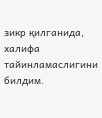зикр қилганида, халифа тайинламаслигини билдим.